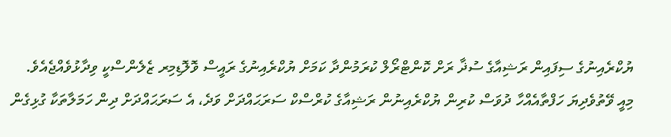ޔުކްރެއިނުގެ ސިފައިން ރަޝިއާގެ ސުޛާ ރަށް ކޮންޓްރޯލް ކުރަމުންދާ ކަމަށް ޔުކްރެއިނުގެ ރައީސް ވޮލޮޑިމިރ ޒެލެންސްކީ ވިދާޅުވެއްޖެއެވެ. މިއީ ވޭތުވެދިޔަ ހަފްތާއެއްހާ ދުވަސް ކުރިން ޔުކްރެއިނުން ރަޝިއާގެ ކުރްސްކް ސަރަޙައްދަށް ވަދެ، އެ ސަރަޙައްދަށް ދިން ހަމަލާތަކާ ގުޅިގެން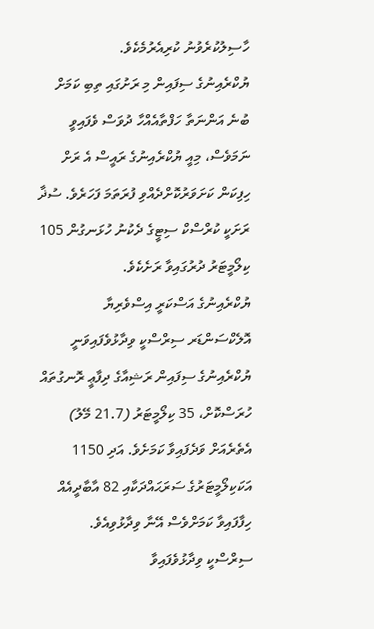ހާސިލުކުރެވުނު ކުރިއެރުމެކެވެ.
ޔުކްރެއިނުގެ ސިފައިން މި ރަށުގައި ތިބި ކަމަށް ބުނެ އަންނަތާ ހަފްތާއެއްހާ ދުވަސް ވެފައިވީ ނަމަވެސް، މިއީ ޔުކްރެއިނުގެ ރައީސް އެ ރަށް ހިފިކަން ކަށަވަރުކޮށްދެއްވި ފުރަތަމަ ފަހަރެވެ. ސުޛާ ރަށަކީ ކުރްސްކް ސިޓީގެ ދެކުނު ހުޅަނގުން 105 ކިލޯމީޓަރު ދުރުގައިވާ ރަށެކެވެ.
ޔުކްރެއިނުގެ އަސްކަރީ އިސްވެރިޔާ އޮލެކްސަންޑަރ ސިރްސްކީ ވިދާޅުވެފައިވަނީ ޔުކްރެއިނުގެ ސިފައިން ރަޝިއާގެ ދިފާޢީ ރޮނގުތައް ހުރަސްކޮށް، 35 ކިލޯމީޓަރު (21.7 މޭލު) އެތެރެއަށް ވަދެފައިވާ ކަމަށެވެ. އަދި 1150 އަކަކިލޯމީޓަރުގެ ސަރަޙައްދަކާއި 82 އާބާދީއެއް ހިފާފައިވާ ކަމަށްވެސް އޭނާ ވިދާޅުވިއެވެ.
ސިރްސްކީ ވިދާޅުވެފައިވާ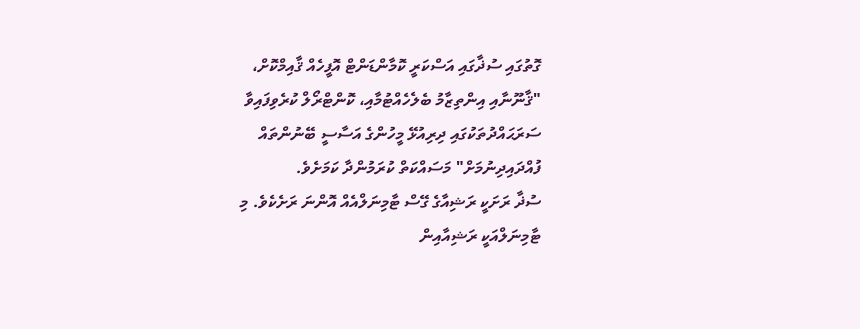ގޮތުގައި ސުޛާގައި އަސްކަރީ ކޮމާންޑަންޓް އޮފީހެއް ޤާއިމްކޮށް، "ޤާނޫނާއި އިންތިޒާމު ބެލެހެއްޓުމާއި، ކޮންޓްރޯލް ކުރެވިފައިވާ ސަރަޙައްދުތަކުގައި ދިރިއުޅޭ މީހުންގެ އަސާސީ ބޭނުންތައް ފުއްދައިދިނުމަށް" މަސައްކަތް ކުރަމުންދާ ކަމަށެވެ.
ސުޛާ ރަށަކީ ރަޝިއާގެ ގޭސް ޓާމިނަލްއެއް އޮންނަ ރަށެކެވެ. މި ޓާމިނަލްއަކީ ރަޝިއާއިން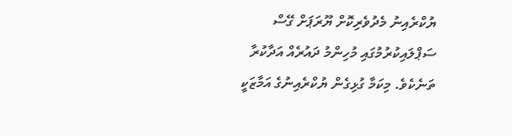ޔުކްރެއިނު މެދުވެރިކޮށް ޔޫރަޕަށް ގޭސް ސަޕްލައިކުރުމުގައި މުހިންމު ދައުރެއް އަދާކުރާ ތަނެކެވެ. މިކަމާ ގުޅިގެން ޔުކްރެއިނުގެ އަމާޒަކީ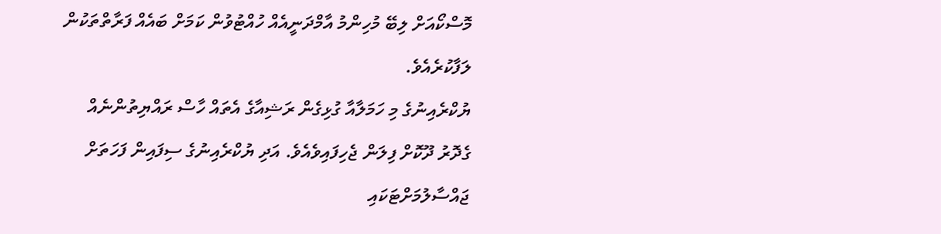މޮސްކޯއަށް ލިބޭ މުހިންމު އާމްދަނީއެއް ހުއްޓުވުން ކަމަށް ބައެއް ފަރާތްތަކުން ލަފާކުރެއެވެ.
ޔުކްރެއިނުގެ މި ހަމަލާއާ ގުޅިގެން ރަޝިއާގެ އެތައް ހާސް ރައްޔިތުންނެއް ގެދޮރު ދޫކޮށް ފިލަން ޖެހިފައިވެއެވެ. އަދި ޔުކްރެއިނުގެ ސިފައިން ފަހަތަށް ޖައްސާލުމަށްޓަކައި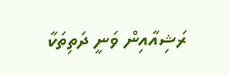ރަޝިއާއިން ވަނީ ދަތިތަކާ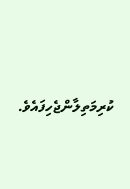ކުރިމަތިލާންޖެހިފައެވެ.